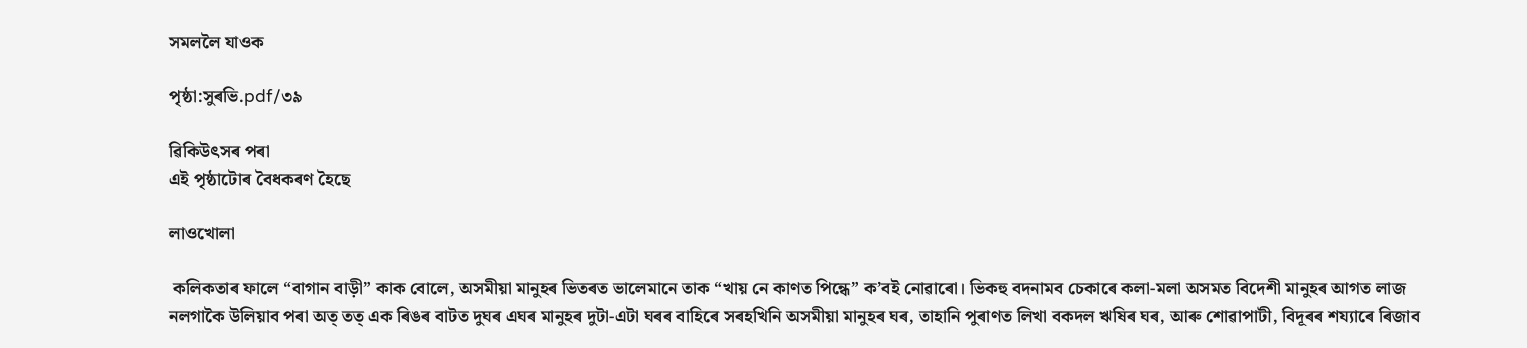সমললৈ যাওক

পৃষ্ঠা:সুৰভি.pdf/৩৯

ৱিকিউৎসৰ পৰা
এই পৃষ্ঠাটোৰ বৈধকৰণ হৈছে

লাওখোলা

 কলিকতাৰ ফালে “বাগান বাড়ী” কাক বোলে, অসমীয়া মানুহৰ ভিতৰত ভালেমানে তাক “খায় নে কাণত পিন্ধে” ক’বই নোৱাৰো। ভিকহু বদনামব চেকাৰে কলা-মলা অসমত বিদেশী মানুহৰ আগত লাজ নলগাকৈ উলিয়াব পৰা অত্ তত্ এক ৰিঙৰ বাটত দুঘৰ এঘৰ মানুহৰ দুটা-এটা ঘৰৰ বাহিৰে সৰহখিনি অসমীয়া মানুহৰ ঘৰ, তাহানি পুৰাণত লিখা বকদল ঋষিৰ ঘৰ, আৰু শোৱাপাটী, বিদূৰৰ শয্যাৰে ৰিজাব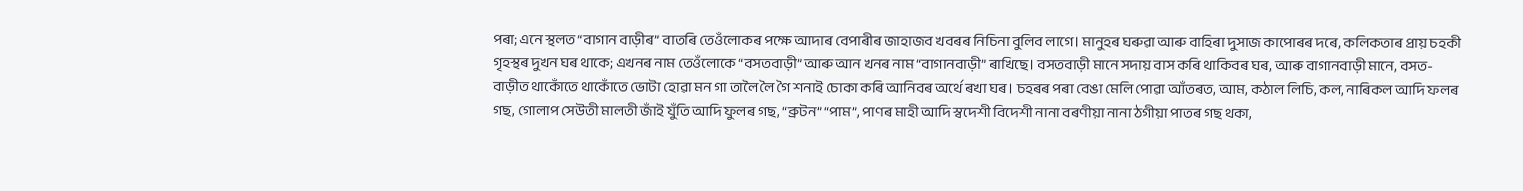পৰা; এনে স্থলত “বাগান বাড়ীৰ” বাতৰি তেওঁলোকৰ পক্ষে আদাৰ বেপাৰীৰ জাহাজব খবৰৰ নিচিনা বুলিব লাগে। মানুহৰ ঘৰুৱা আৰু বাহিৰা দুসাজ কাপোৰৰ দৰে, কলিকতাৰ প্ৰায় চহকী গৃহস্থৰ দুখন ঘৰ থাকে; এখনৰ নাম তেওঁলোকে “বসতবাড়ী” আৰু আন খনৰ নাম “বাগানবাড়ী” ৰাখিছে। বসতবাড়ী মানে সদায় বাস কৰি থাকিবৰ ঘৰ, আৰু বাগানবাড়ী মানে, বসত-বাড়ীত থাকোঁতে থাকোঁতে ভোটা হোৱা মন গা তালৈ লৈ গৈ শনাই চোকা কৰি আনিবৰ অৰ্থে ৰখা ঘৰ। চহৰৰ পৰা বেঙা মেলি পোৱা আঁতৰত, আম, কঠাল লিচি, কল, নাৰিকল আদি ফলৰ গছ, গোলাপ সেউতী মালতী জাঁই যুঁতি আদি ফুলৰ গছ, “ব্ৰুটন” “পাম”, পাণৰ মাহী আদি স্বদেশী বিদেশী নানা বৰণীয়া নানা ঠগীয়া পাতৰ গছ থকা,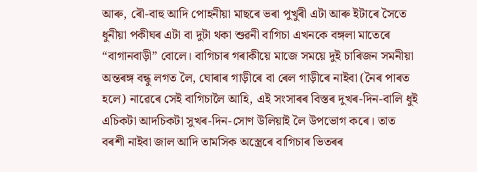আৰু, ৰৌ-বাহু আদি পোহনীয়া মাছৰে ভৰা পুখুৰী এটা আৰু ইটাৰে সৈতে ধুনীয়া পকীঘৰ এটা বা দুটা থকা শুৱনী বাগিচা এখনকে বঙ্গলা মাতেৰে “বাগানবাড়ী” বোলে। বাগিচাৰ গৰাকীয়ে মাজে সময়ে দুই চাৰিজন সমনীয়া অন্তৰঙ্গ বন্ধু লগত লৈ, ঘোৰাৰ গাড়ীৰে বা ৰেল গাড়ীৰে নাইবা (নৈৰ পাৰত হলে) নাৱেৰে সেই বাগিচালৈ আহি, এই সংসাৰৰ বিস্তৰ দুখৰ-দিন-বালি ধুই এচিকটা আদচিকটা সুখৰ-দিন-সোণ উলিয়াই লৈ উপভোগ কৰে। তাত বৰশী নাইবা জাল আদি তামসিক অস্ত্ৰেৰে বাগিচাৰ ভিতৰৰ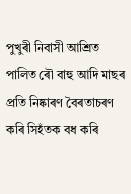পুখুৰী নিবাসী আশ্ৰিত পালিত ৰৌ বাহু আদি মাছৰ প্ৰতি নিষ্কাৰণ বৈৰতাচৰণ কৰি সিহঁতক বধ কৰি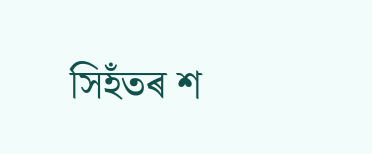সিহঁতৰ শ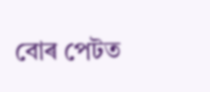বোৰ পেটত